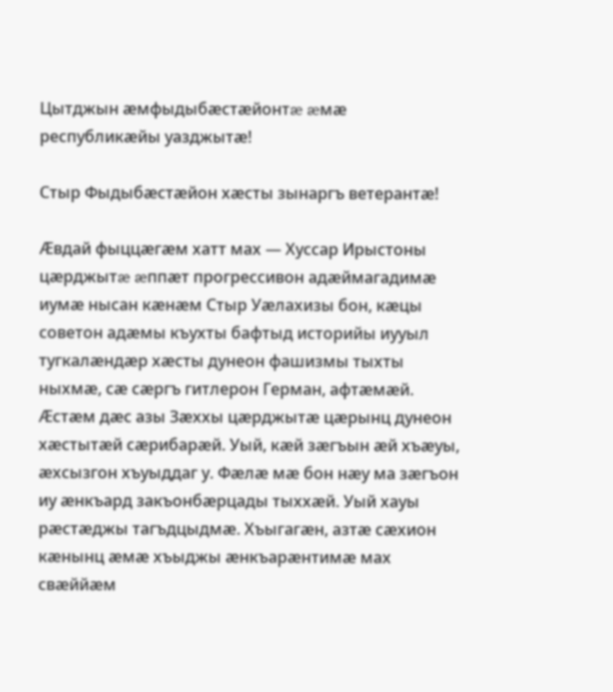Цытджын æмфыдыбæстæйонтæ æмæ республикæйы уазджытæ!

Стыр Фыдыбæстæйон хæсты зынаргъ ветерантæ!

Æвдай фыццæгæм хатт мах — Хуссар Ирыстоны цæрджытæ æппæт прогрессивон адæймагадимæ иумæ нысан кæнæм Стыр Уæлахизы бон, кæцы советон адæмы къухты бафтыд историйы иууыл тугкалæндæр хæсты дунеон фашизмы тыхты ныхмæ, сæ сæргъ гитлерон Герман, афтæмæй. Æстæм дæс азы Зæххы цæрджытæ цæрынц дунеон хæстытæй сæрибарæй. Уый, кæй зæгъын æй хъæуы, æхсызгон хъуыддаг у. Фæлæ мæ бон нæу ма зæгъон иу æнкъард закъонбæрцады тыххæй. Уый хауы рæстæджы тагъдцыдмæ. Хъыгагæн, азтæ сæхион кæнынц æмæ хъыджы æнкъарæнтимæ мах свæййæм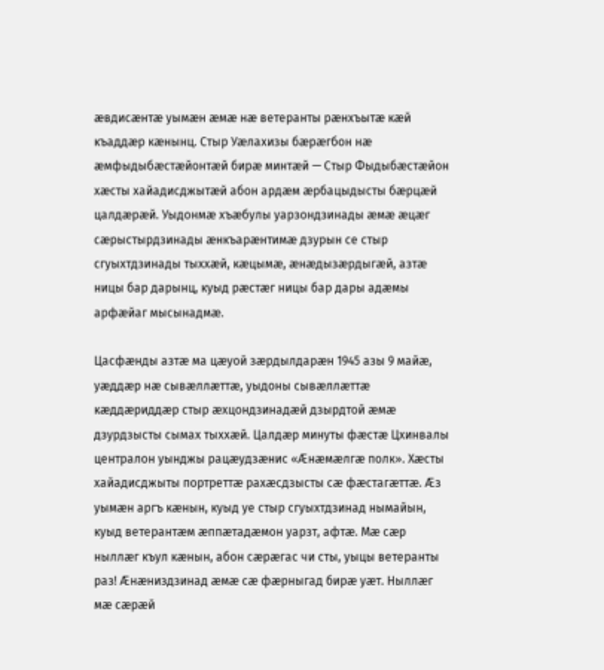æвдисæнтæ уымæн æмæ нæ ветеранты рæнхъытæ кæй къаддæр кæнынц. Стыр Уæлахизы бæрæгбон нæ æмфыдыбæстæйонтæй бирæ минтæй — Стыр Фыдыбæстæйон хæсты хайадисджытæй абон ардæм æрбацыдысты бæрцæй цалдæрæй. Уыдонмæ хъæбулы уарзондзинады æмæ æцæг сæрыстырдзинады æнкъарæнтимæ дзурын се стыр сгуыхтдзинады тыххæй, кæцымæ, æнæдызæрдыгæй, азтæ ницы бар дарынц, куыд рæстæг ницы бар дары адæмы арфæйаг мысынадмæ.

Цасфæнды азтæ ма цæуой зæрдылдарæн 1945 азы 9 майæ, уæддæр нæ сывæллæттæ, уыдоны сывæллæттæ кæддæриддæр стыр æхцондзинадæй дзырдтой æмæ дзурдзысты сымах тыххæй. Цалдæр минуты фæстæ Цхинвалы централон уынджы рацæудзæнис «Æнæмæлгæ полк». Хæсты хайадисджыты портреттæ рахæсдзысты сæ фæстагæттæ. Æз уымæн аргъ кæнын, куыд уе стыр сгуыхтдзинад нымайын, куыд ветерантæм æппæтадæмон уарзт, афтæ. Мæ сæр ныллæг къул кæнын, абон сæрæгас чи сты, уыцы ветеранты раз! Æнæниздзинад æмæ сæ фæрныгад бирæ уæт. Ныллæг мæ сæрæй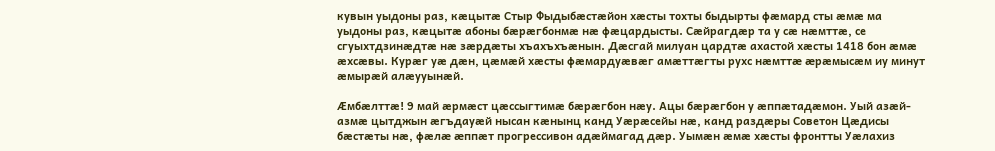кувын уыдоны раз, кæцытæ Стыр Фыдыбæстæйон хæсты тохты быдырты фæмард сты æмæ ма уыдоны раз, кæцытæ абоны бæрæгбонмæ нæ фæцардысты. Сæйрагдæр та у сæ нæмттæ, се сгуыхтдзинæдтæ нæ зæрдæты хъахъхъæнын. Дæсгай милуан цардтæ ахастой хæсты 1418 бон æмæ æхсæвы. Курæг уæ дæн, цæмæй хæсты фæмардуæвæг амæттæгты рухс нæмттæ æрæмысæм иу минут æмырæй алæууынæй.

Æмбæлттæ! 9 май æрмæст цæссыгтимæ бæрæгбон нæу. Ацы бæрæгбон у æппæтадæмон. Уый азæй-азмæ цытджын æгъдауæй нысан кæнынц канд Уæрæсейы нæ, канд раздæры Советон Цæдисы бæстæты нæ, фæлæ æппæт прогрессивон адæймагад дæр. Уымæн æмæ хæсты фронтты Уæлахиз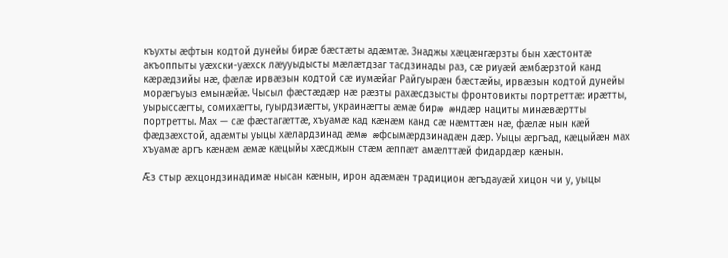къухты æфтын кодтой дунейы бирæ бæстæты адæмтæ. Знаджы хæцæнгæрзты бын хæстонтæ акъоппыты уæхски-уæхск лæууыдысты мæлæтдзаг тасдзинады раз, сæ риуæй æмбæрзтой канд кæрæдзийы нæ, фæлæ ирвæзын кодтой сæ иумæйаг Райгуырæн бæстæйы, ирвæзын кодтой дунейы морæгъуыз емынæйæ. Чысыл фæстæдæр нæ рæзты рахæсдзысты фронтовикты портреттæ: ирæтты, уырыссæгты, сомихæгты, гуырдзиæгты, украинæгты æмæ бирæ æндæр нациты минæвæртты портретты. Мах — сæ фæстагæттæ, хъуамæ кад кæнæм канд сæ нæмттæн нæ, фæлæ нын кæй фæдзæхстой, адæмты уыцы хæлардзинад æмæ æфсымæрдзинадæн дæр. Уыцы æргъад, кæцыйæн мах хъуамæ аргъ кæнæм æмæ кæцыйы хæсджын стæм æппæт амæлттæй фидардæр кæнын.

Æз стыр æхцондзинадимæ нысан кæнын, ирон адæмæн традицион æгъдауæй хицон чи у, уыцы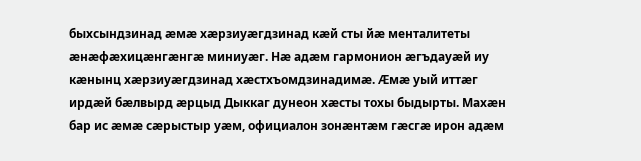быхсындзинад æмæ хæрзиуæгдзинад кæй сты йæ менталитеты æнæфæхицæнгæнгæ миниуæг. Нæ адæм гармонион æгъдауæй иу кæнынц хæрзиуæгдзинад хæстхъомдзинадимæ. Æмæ уый иттæг ирдæй бæлвырд æрцыд Дыккаг дунеон хæсты тохы быдырты. Махæн бар ис æмæ сæрыстыр уæм, официалон зонæнтæм гæсгæ ирон адæм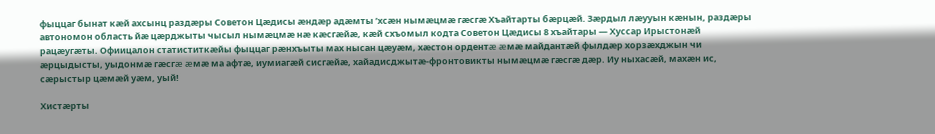фыццаг бынат кæй ахсынц раздæры Советон Цæдисы æндæр адæмты ’хсæн нымæцмæ гæсгæ Хъайтарты бæрцæй. Зæрдыл лæууын кæнын, раздæры автономон область йæ цæрджыты чысыл нымæцмæ нæ кæсгæйæ, кæй схъомыл кодта Советон Цæдисы 8 хъайтары — Хуссар Ирыстонæй рацæугæты. Офиицалон статиститкæйы фыццаг рæнхъыты мах нысан цæуæм, хæстон ордентæ æмæ майдантæй фылдæр хорзæхджын чи æрцыдысты, уыдонмæ гæсгæ æмæ ма афтæ, иумиагæй сисгæйæ, хайадисджытæ-фронтовикты нымæцмæ гæсгæ дæр. Иу ныхасæй, махæн ис, сæрыстыр цæмæй уæм, уый!

Хистæрты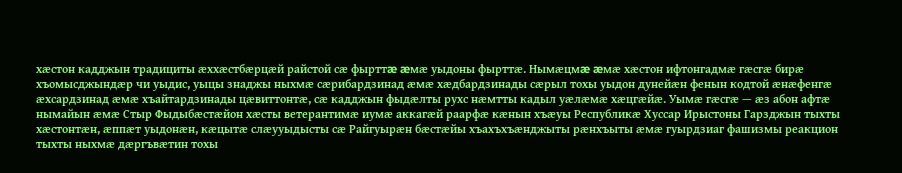хæстон кадджын традициты æххæстбæрцæй райстой сæ фырттæ æмæ уыдоны фырттæ. Нымæцмæ æмæ хæстон ифтонгадмæ гæсгæ бирæ хъомысджындæр чи уыдис, уыцы знаджы ныхмæ сæрибардзинад æмæ хæдбардзинады сæрыл тохы уыдон дунейæн фенын кодтой æнæфенгæ æхсардзинад æмæ хъайтардзинады цæвиттонтæ, сæ кадджын фыдæлты рухс нæмтты кадыл уæлæмæ хæцгæйæ. Уымæ гæсгæ — æз абон афтæ нымайын æмæ Стыр Фыдыбæстæйон хæсты ветерантимæ иумæ аккагæй раарфæ кæнын хъæуы Республикæ Хуссар Ирыстоны Гарзджын тыхты хæстонтæн, æппæт уыдонæн, кæцытæ слæууыдысты сæ Райгуырæн бæстæйы хъахъхъæнджыты рæнхъыты æмæ гуырдзиаг фашизмы реакцион тыхты ныхмæ дæргъвæтин тохы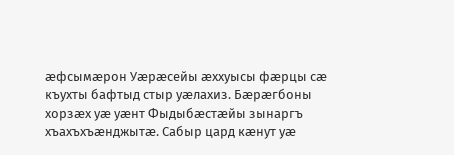æфсымæрон Уæрæсейы æххуысы фæрцы сæ къухты бафтыд стыр уæлахиз. Бæрæгбоны хорзæх уæ уæнт Фыдыбæстæйы зынаргъ хъахъхъæнджытæ. Сабыр цард кæнут уæ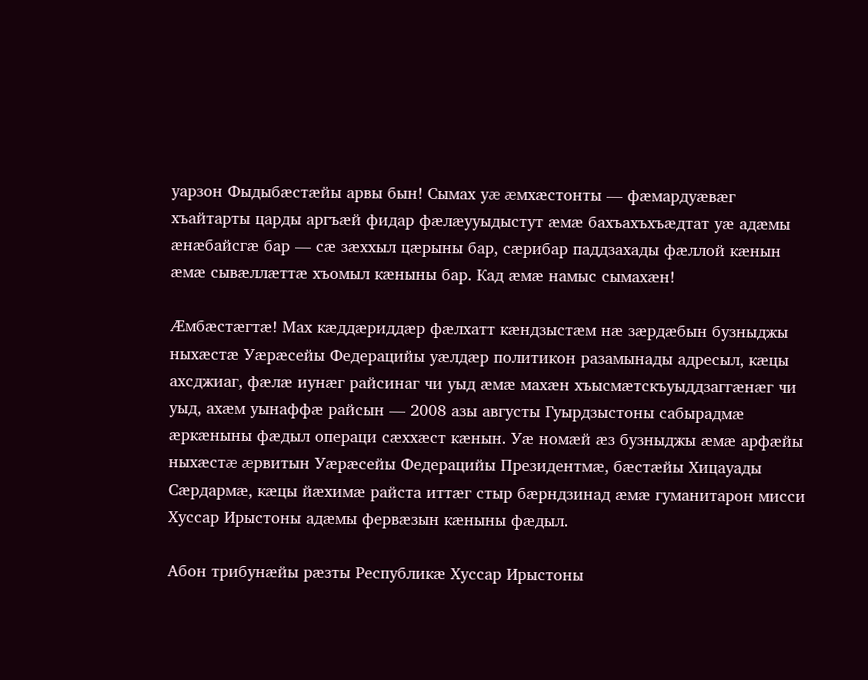уарзон Фыдыбæстæйы арвы бын! Сымах уæ æмхæстонты — фæмардуæвæг хъайтарты царды аргъæй фидар фæлæууыдыстут æмæ бахъахъхъæдтат уæ адæмы æнæбайсгæ бар — сæ зæххыл цæрыны бар, сæрибар паддзахады фæллой кæнын æмæ сывæллæттæ хъомыл кæныны бар. Кад æмæ намыс сымахæн!

Æмбæстæгтæ! Мах кæддæриддæр фæлхатт кæндзыстæм нæ зæрдæбын бузныджы ныхæстæ Уæрæсейы Федерацийы уæлдæр политикон разамынады адресыл, кæцы ахсджиаг, фæлæ иунæг райсинаг чи уыд æмæ махæн хъысмæтскъуыддзаггæнæг чи уыд, ахæм уынаффæ райсын — 2008 азы августы Гуырдзыстоны сабырадмæ æркæныны фæдыл операци сæххæст кæнын. Уæ номæй æз бузныджы æмæ арфæйы ныхæстæ æрвитын Уæрæсейы Федерацийы Президентмæ, бæстæйы Хицауады Сæрдармæ, кæцы йæхимæ райста иттæг стыр бæрндзинад æмæ гуманитарон мисси Хуссар Ирыстоны адæмы фервæзын кæныны фæдыл.

Абон трибунæйы рæзты Республикæ Хуссар Ирыстоны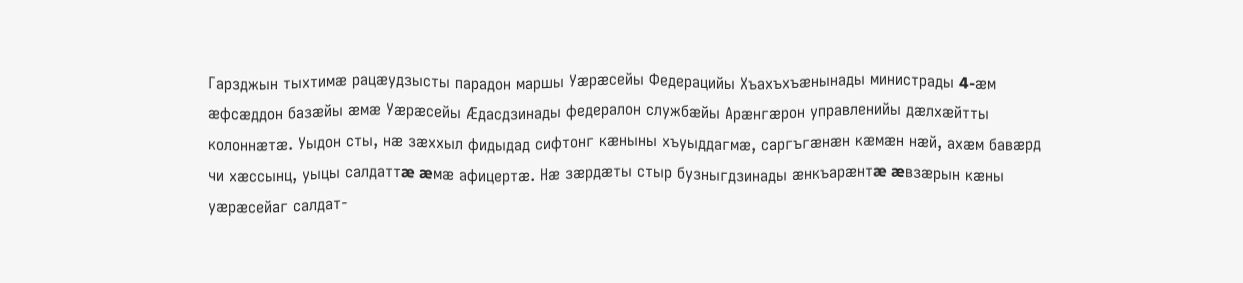Гарзджын тыхтимæ рацæудзысты парадон маршы Уæрæсейы Федерацийы Хъахъхъæнынады министрады 4-æм æфсæддон базæйы æмæ Уæрæсейы Æдасдзинады федералон службæйы Арæнгæрон управленийы дæлхæйтты колоннæтæ. Уыдон сты, нæ зæххыл фидыдад сифтонг кæныны хъуыддагмæ, саргъгæнæн кæмæн нæй, ахæм бавæрд чи хæссынц, уыцы салдаттæ æмæ афицертæ. Нæ зæрдæты стыр бузныгдзинады æнкъарæнтæ æвзæрын кæны уæрæсейаг салдат-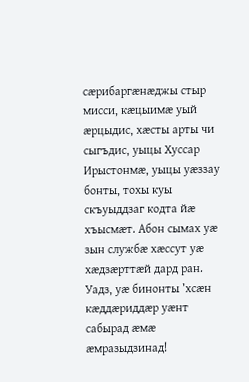сæрибаргæнæджы стыр мисси, кæцыимæ уый æрцыдис, хæсты арты чи сыгъдис, уыцы Хуссар Ирыстонмæ, уыцы уæззау бонты, тохы куы скъуыддзаг кодта йæ хъысмæт. Абон сымах уæ зын службæ хæссут уæ хæдзæрттæй дард ран. Уадз, уæ бинонты ’хсæн кæддæриддæр уæнт сабырад æмæ æмразыдзинад!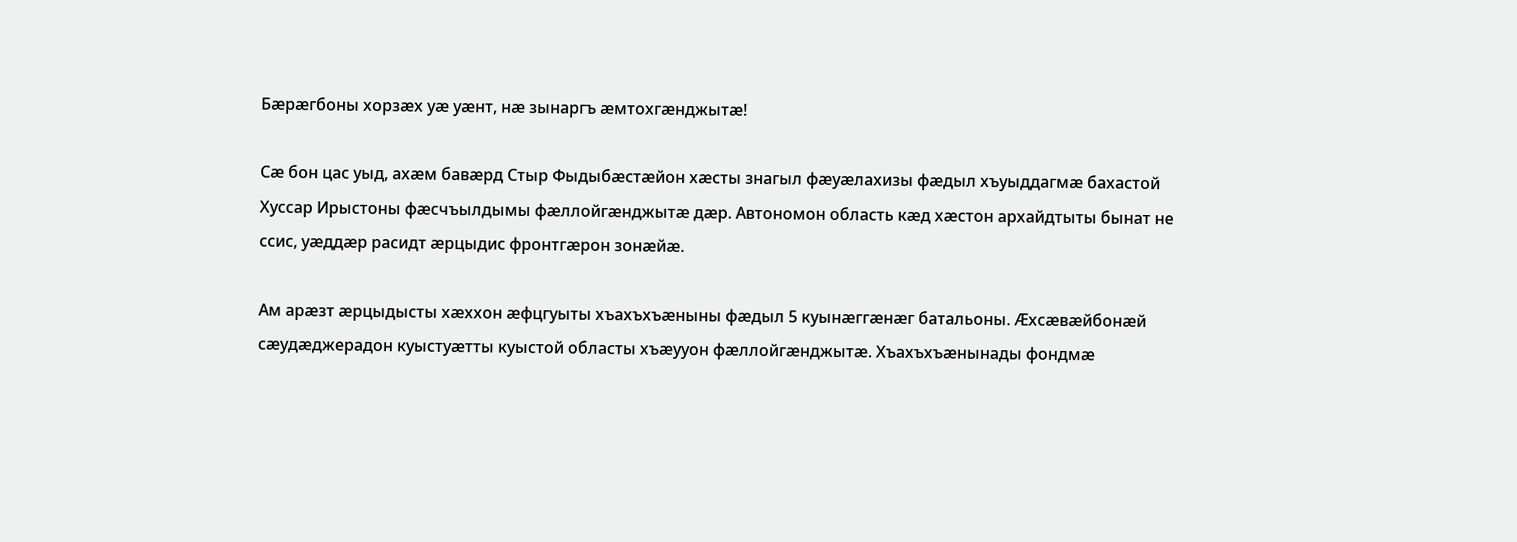Бæрæгбоны хорзæх уæ уæнт, нæ зынаргъ æмтохгæнджытæ!

Сæ бон цас уыд, ахæм бавæрд Стыр Фыдыбæстæйон хæсты знагыл фæуæлахизы фæдыл хъуыддагмæ бахастой Хуссар Ирыстоны фæсчъылдымы фæллойгæнджытæ дæр. Автономон область кæд хæстон архайдтыты бынат не ссис, уæддæр расидт æрцыдис фронтгæрон зонæйæ.

Ам арæзт æрцыдысты хæххон æфцгуыты хъахъхъæныны фæдыл 5 куынæггæнæг батальоны. Æхсæвæйбонæй сæудæджерадон куыстуæтты куыстой областы хъæууон фæллойгæнджытæ. Хъахъхъæнынады фондмæ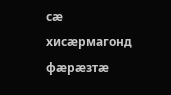сæ хисæрмагонд фæрæзтæ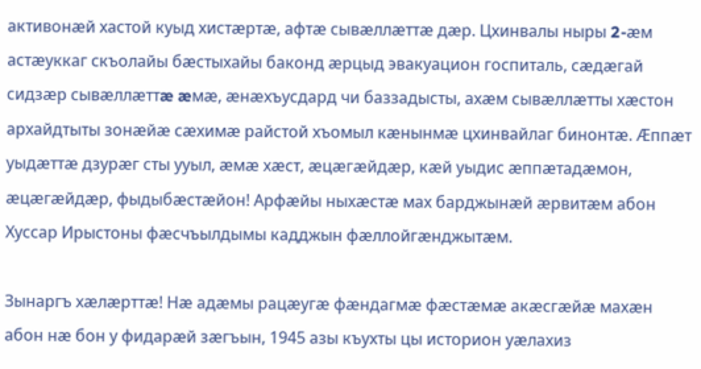активонæй хастой куыд хистæртæ, афтæ сывæллæттæ дæр. Цхинвалы ныры 2-æм астæуккаг скъолайы бæстыхайы баконд æрцыд эвакуацион госпиталь, сæдæгай сидзæр сывæллæттæ æмæ, æнæхъусдард чи баззадысты, ахæм сывæллæтты хæстон архайдтыты зонæйæ сæхимæ райстой хъомыл кæнынмæ цхинвайлаг бинонтæ. Æппæт уыдæттæ дзурæг сты ууыл, æмæ хæст, æцæгæйдæр, кæй уыдис æппæтадæмон, æцæгæйдæр, фыдыбæстæйон! Арфæйы ныхæстæ мах барджынæй æрвитæм абон Хуссар Ирыстоны фæсчъылдымы кадджын фæллойгæнджытæм.

Зынаргъ хæлæрттæ! Нæ адæмы рацæугæ фæндагмæ фæстæмæ акæсгæйæ махæн абон нæ бон у фидарæй зæгъын, 1945 азы къухты цы историон уæлахиз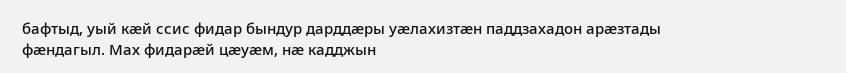бафтыд, уый кæй ссис фидар бындур дарддæры уæлахизтæн паддзахадон арæзтады фæндагыл. Мах фидарæй цæуæм, нæ кадджын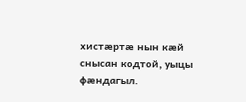хистæртæ нын кæй снысан кодтой, уыцы фæндагыл.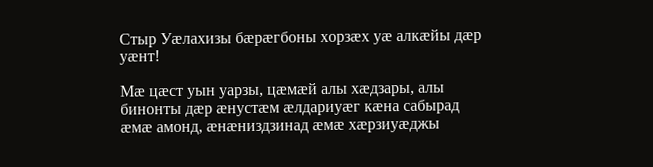Стыр Уæлахизы бæрæгбоны хорзæх уæ алкæйы дæр уæнт!

Мæ цæст уын уарзы, цæмæй алы хæдзары, алы бинонты дæр æнустæм æлдариуæг кæна сабырад æмæ амонд, æнæниздзинад æмæ хæрзиуæджы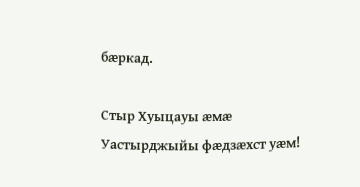бæркад.

Стыр Хуыцауы æмæ Уастырджыйы фæдзæхст уæм!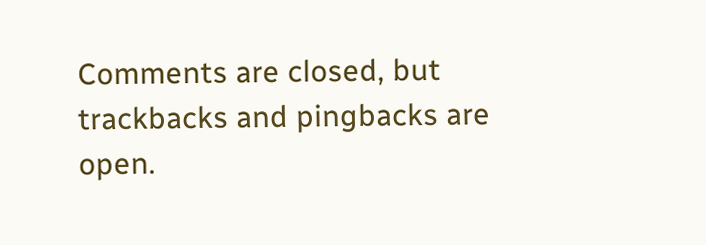Comments are closed, but trackbacks and pingbacks are open.